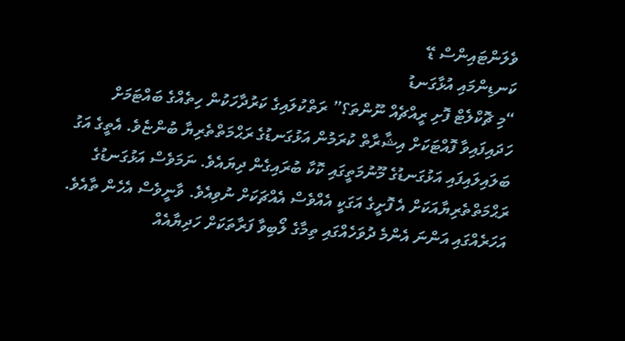ވެލަންޓައިންސް ޑޭ
ކަނޑިންމައި އުޅާގަނޑު
“މި ޗޮކްލެޓް ފޮށި ރީއްޗެއް ނޫންތަ؟” ރަތްކުލައިގެ ކަރުދާހަކުން ހިތެއްގެ ބައްޓަމަށް ހަދައިފައިވާ ފޮއްޓަކަށް އިޝާރާތް ކުރަމުން އަޅުގަނޑުގެ ރަޙްމަތްތެރިޔާ ބުންޏެވެ. އެތީގެ އަގު ބަލައިލައިފައި އަޅުގަނޑުގެ މޫނުމަތީގައި ކޮކާ ބުރައިގެން ދިޔައެވެ. ނަމަވެސް އަޅުގަނޑުގެ ރަޙްމަތްތެރިޔާއަކަށް އެ ފޮށީގެ އަގަކީ އެއްވެސް އެއްޗަކަށް ނުވިއެވެ. ވާނީވެސް އެހެން ތާއެވެ. އަހަރެއްގައި އަންނަ އެންމެ ދުވަހެއްގައި ތިމާގެ ލޯބިވާ ފަރާތަކަށް ހަދިޔާއެއް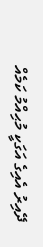ދޭއިރު އެއިގެ އަގަކީ މުޙިއްމު ކަމެއް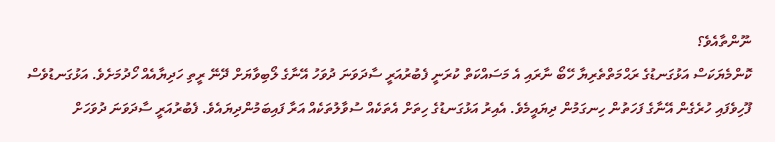ނޫންތާއެވެ؟
ކޮންމެޔަކަސް އަޅުގަނޑުގެ ރަޙްމަތްތެރިޔާ ހޭބޯ ނާރައި އެ މަސައްކަތް ކުރަނީ ފެބުރުއަރީ ސާދަވަނަ ދުވަހު އޭނާގެ ލޯބިވާޔަށް ދޭނޭ ރީތި ހަދިޔާއެއް ހޯދުމަށެވެ. އަޅުގަނޑުވެސް ފޫހިވެފައި ހުރެގެން އޭނާގެ ފަހަތުން ހިނގަމުން ދިޔައީމެވެ. އެއިރު އަޅުގަނޑުގެ ހިތަށް އެތަކެއް ސުވާލުތަކެއް އަރާ ފައިބަމުންދިޔައެވެ. ފެބުރުއަރީ ސާދަވަނަ ދުވަހަށް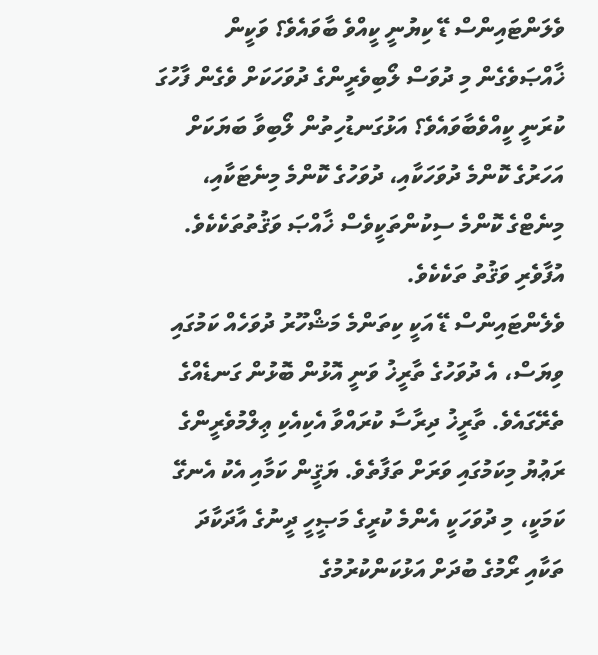ވެލަންޓައިންސް ޑޭ ކިޔުނީ ކީއްވެ ބާވައެވެ؟ ވަކީން ޚާއްޞަވެގެން މި ދުވަސް ލޯބިވެރީންގެ ދުވަހަކަށް ވެގެން ފާހުގަ ކުރަނީ ކީއްވެބާވައެވެ؟ އަޅުގަނޑުހިތުން ލޯބިވާ ބަޔަކަށް އަހަރުގެ ކޮންމެ ދުވަހަކާއި، ދުވަހުގެ ކޮންމެ މިނެޓަކާއި، މިނެޓްގެ ކޮންމެ ސިކުންތަކީވެސް ޚާއްޞަ ވަޤުތުތަކެކެވެ. އުފާވެރި ވަޤުތު ތަކެކެވެ.
ވެލެންޓައިންސް ޑޭ އަކީ ކިތަންމެ މަޝްހޫރު ދުވަހެއް ކަމުގައި ވިޔަސް، އެ ދުވަހުގެ ތާރީޚު ވަނީ އޮޅުން ބޮޅުން ގަނޑެއްގެ ތެރޭގައެވެ. ތާރީޚު ދިރާސާ ކުރައްވާ އެކިއެކި ޢިލްމުވެރީންގެ ރަޢުޔު މިކަމުގައި ވަރަށް ތަފާތެވެ. ޔަޤީން ކަމާއި އެކު އެނގޭ ކަމަކީ، މި ދުވަހަކީ އެންމެ ކުރީގެ މަޞީހީ ދީނުގެ އާދަކާދަ ތަކާއި ރޯމުގެ ބުދަށް އަޅުކަންކުރުމުގެ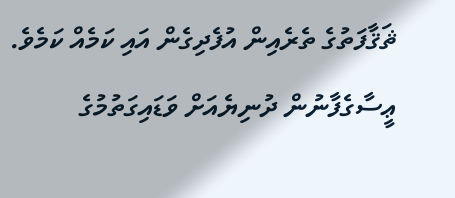ޘަޤާފަތުގެ ތެރެއިން އުފެދިގެން އައި ކަމެއް ކަމެވެ.
ޢީސާގެފާނުން ދުނިޔެއަށް ވަޑައިގަތުމުގެ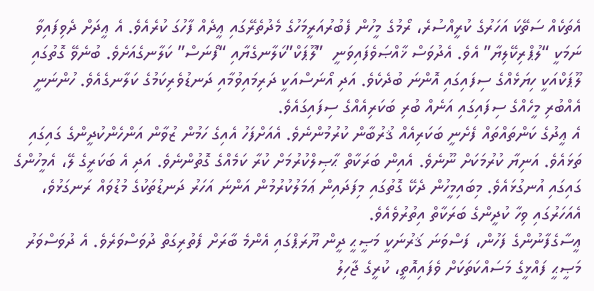އެތަކެއް ސަތޭކަ އަހަރުގެ ކުރީއްސުރެ، ރޯމުގެ މީހުން ފެބުރުއަރީމަހުގެ މެދުތެރޭގައި ޢީދެއް ފާހުގަ ކުރެއެވެ. އެ ޢީދަށް ދެވިފައިވާ ނަމަކީ “ލުޕްރިކޭލިޔާ” އެވެ. އެދުވަސް ޚާއްޞަވެފައިވަނީ  ”ލޫޕަކް”ކަލާނގެޔާއި “ފޯނަސް” ކަލާނގެއަށެވެ. ބުނެވޭ ގޮތުގައި ލޫޕަކްއަކީ ހިޔަޅެއްގެ ސިފައިގައި އޮންނަ ބުދެކެވެ. އަދި އޯނަސްއަކީ ދަރިމައިވުމާއި ދަނޑުވެރިކަމުގެ ކަލާނގެއެވެ. ހުންނަނީ އެއްބުރި މީހެއްގެ ސިފައިގައި އަނެއް ބުރި ބަކަރިއެއްގެ ސިފައިގައެވެ.
އެ ޢީދުގެ ކަންތައްތައް ފެށެނީ ބަކަރިއެއް ޤުރުބާން ކުރުމުންނެވެ. އެއަށްފަހު އެއިގެ ހަމުން ޒުވާން އަންހެންކުދީންގެ ގައިގައި ތަޅައެވެ. އަނިޔާ ކުރުމަކަށް ނޫނެވެ. އެއިން ބަރަކާތް ޙާޞިލްކުރުމަށް ކުރާ ކަމެއްގެ ގޮތުންނެވެ. އަދި އެ ބަކަރީގެ ލޭ، އެމީހުންގެ ގައިގައި އުނގުޅައެވެ. މިބައިމީހުން ދެކޭ ގޮތުގައި މިފަދައިން ޢަމަލުކުރުމުން އަންނަ އަހަރު ދަނޑުތަކުގެ މުޑުވައް ރަނގަޅުވެ، އެއަހަރުގައި ވިހާ ކުދީންގެ ބަރަކާތް އިތުރުވެއެވެ.
ޢީސާގެފާނުންގެ ފަހުން، ފަސްވަނަ ޤަރުނަކީ މަޞީޙީ ދީން ޔޫރަޕްގައި އެންމެ ބާރަށް ފެތުރިގަތް ދުވަސްވަރެވެ. އެ ދުވަސްވަރު މަޞީޙީ ފައްޅީގެ މަސައްކަތަކަށް ވެފައިއޮތީ، ކުރީގެ ޖާހިލު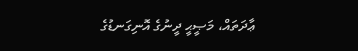ޢާދަތައް، މަޞީޙީ ދީނުގެ އޮނިގަނޑުގެ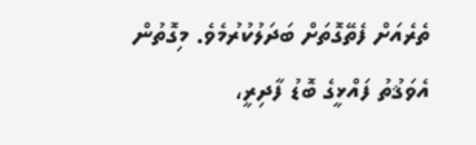ތެރެއަށް ފެތޭގޮތަށް ބަދަލުކުރުމެވެ. މިގޮތުން އެވަޤުތު ފައްޅީގެ ބޮޑު ފާދިރީ،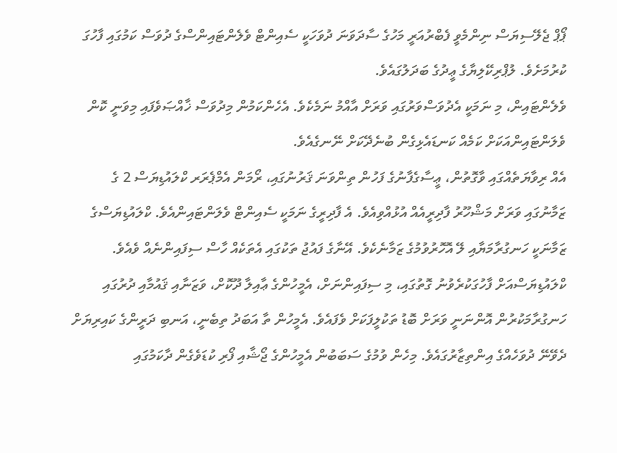ޕޯޕް ޖެލޭސިޔަސް ނިންމެވީ ފެބްރުއަރީ މަހުގެ ސާދަވަނަ ދުވަހަކީ ސެއިންޓް ވެލެންޓައިންސްގެ ދުވަސް ކަމުގައި ފާހުގަ ކުރުމަށެވެ. ލުޕްރިކޭލިޔާގެ ޢީދުގެ ބަދަލުގައެވެ.
ވެލެންޓައިން، މި ނަމަކީ އެދުވަސްވަރުގައި ވަރަށް އާއްމު ނަމެކެވެ. އެހެންކަމުން މިދުވަސް ޚާއްޞަވެފައި މިވަނީ ކޮން ވެލަންޓައިންއަކަށް ކަމެއް ކަނޑައެޅިގެން ބުނެދޭކަށް ނޭނގެއެވެ.
އެއް ރިވާޔަތެއްގައި ވާގޮތުން، ޢީސާގެފާނުގެ ފަހުން ތިންވަނަ ޤަރުނުގައި، ރޯމަން އެމްޕެރަރ ކްލައުޑިޔަސް 2 ގެ ޒަމާނުގައި ވަރަށް މަޝްހޫރު ފާދިރީއެއް އުޅުއްވިއެވެ. އެ ފާދިރީގެ ނަމަކީ ސެއިންޓް ވެލަންޓައިންއެވެ. ކްލައުޑިޔަސްގެ ޒަމާނަކީ ހަނގުރާމަޔާއި ލޭ އޮހޮރުވުމުގެ ޒަމާނެކެވެ. އޭނާގެ ފައުޖު ތަކުގައި އެތަކެއް ހާސް ސިފައިންނެއް ވެއެވެ. ކްލައުޑިޔަސްއަށް ފާހުގަކުރެވުނު ގޮތުގައި، މި ސިފައިންނަށް، އެމީހުންގެ ޢާއިލާ ދޫކޮށް، ވަޒަނާއި ޤައުމާއި ދުރުގައި ހަނގުރާމަކުރުން އޮންނަނީ ވަރަށް ބޮޑު ތަކުލީފަކަށް ވެފައެވެ. އެމީހުން ތާ އަބަދު ތިބެނީ، އަނބި ދަރީންގެ ކައިރިޔަށް ދެވޭނޭ ދުވަހެއްގެ އިންތިޒާރުގައެވެ. މިހެން ވުމުގެ ސަބަބުން އެމީހުންގެ ޖޯޝާއި ފޯރި ކުޑަވެގެން ދާކަމުގައި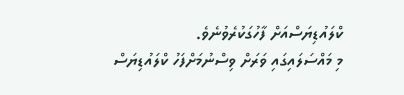ކްލައުޑިޔަސްއަށް ފާހުގަކުރެވުނެވެ.
މި މައްސަލައިގައި ވަރަށް ވިސްނުމަށްފަހު ކްލައުޑިޔަސް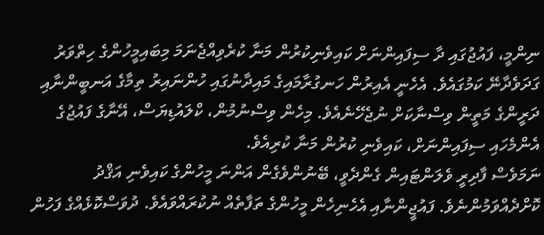ނިންމީ، ފައުޖުގައި ދާ ސިފައިންނަށް ކައިވެނިކުރުން މަނާ ކުރެވިއްޖެނަމަ މިބައިމީހުންގެ ހިތްވަރު ގަދަވެދާނޭ ކަމުގައެވެ. އެހެނީ އެއިރުން ހަނގުރާމައިގެ މައިދާނުގައި ހުންނައިރު ތިމާގެ އަނބީންނާއި ދަރީންގެ މަތީން ވިސްނާކަށް ނުޖެހޭނެއެވެ. މިހެން ވިސްނުމުން، ކްލައުޑިޔަސް، އޭނާގެ ފައުޖުގެ އެންމެހައި ސިފައިންނަށް، ކައިވެނި ކުރުން މަނާ ކުރިއެވެ.
ނަމަވެސް ފާދިރީ ވެލަންޓައިން ގެންދެވީ، ބޭނުންވެގެން އަންނަ މީހުންގެ ކައިވެނި އަޤްދު ކޮށްދެއްވަމުންނެވެ. ފައުޖީންނާއި އެހެނިހެން މީހުންގެ ތަފާތެއް ނުކުރައްވައެވެ. ދުވަސްކޮޅެއްގެ ފަހުން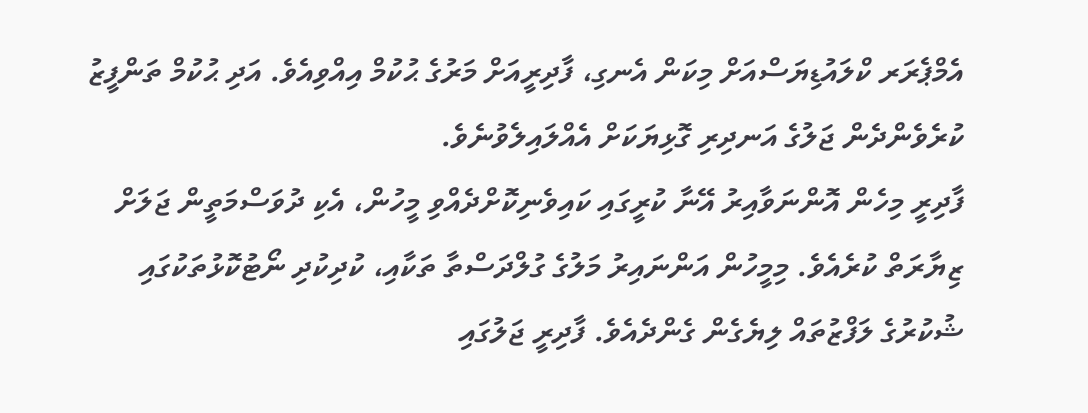އެމްޕެރަރ ކްލައުޑިޔަސްއަށް މިކަން އެނގި، ފާދިރީއަށް މަރުގެ ޙުކުމް އިއްވިއެވެ. އަދި ޙުކުމް ތަންފީޒު ކުރެވެންދެން ޖަލުގެ އަނދިރި ގޮޅިޔަކަށް އެއްލައިލެވުނެވެ.
ފާދިރީ މިހެން އޮންނަވާއިރު އޭނާ ކުރީގައި ކައިވެނިކޮށްދެއްވި މީހުން، އެކި ދުވަސްމަތީން ޖަލަށް ޒިޔާރަތް ކުރެއެވެ. މިމީހުން އަންނައިރު މަލުގެ ގުލްދަސްތާ ތަކާއި، ކުދިކުދި ނޯޓުކޮޅުތަކުގައި ޝުކުރުގެ ލަފްޒުތައް ލިޔެގެން ގެންދެއެވެ. ފާދިރީ ޖަލުގައި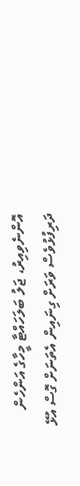އޮންނެވިއިރު، ޖަލު ބަލަހައްޓާ މީހާގެ އަންހެން ދަރިފުޅުވެސް ވަރަށް ގިނައިން އެތަނަށް ގޮސް އުޅޭ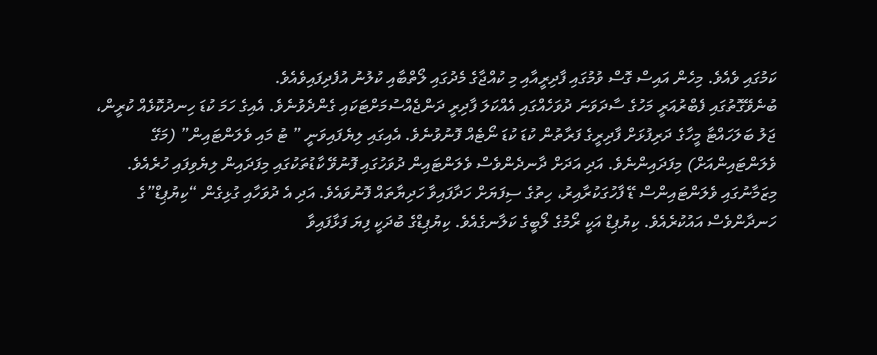ކަމުގައި ވެއެވެ. މިހެން އައިސް ގޮސް ވުމުގައި ފާދިރީއާއި މި ކުއްޖާގެ މެދުގައި ލޯތްބާއި ކުލުނު އުފެދިފައިވެއެވެ.
ބުނެވޭގޮތުގައި ފެބްރުއަރީ މަހުގެ ސާދަވަނަ ދުވަހެއްގައި އެއްކަލަ ފާދިރީ ދަންޖެއްސުމަށްޓަކައި ގެންދެވުނެވެ. އެއިގެ ހަމަ ކުޑަ ހިނދުކޮޅެއް ކުރީން، ޖަލު ބަލަހައްޓާ މީހާގެ ދަރިފުޅަށް ފާދިރީގެ ފަރާތުން ކުޑަ ކުޑަ ނޯޓެއް ފޮނުވުނެވެ. އެއިގައި ލިޔެފައިވަނީ ” ޓު މައި ވެލަންޓައިން” (މަގޭ ވެލަންޓައިންއަށް) މިފަދައިންނެވެ. އަދި އަދަށް ދާނދެންވެސް ވެލަންޓައިން ދުވަހުގައި ފޮނުވޭ ކާޑުތަކުގައި މިފަދައިން ލިޔެވިފައި ހުރެއެވެ.
މިޒަމާނުގައި ވެލަންޓައިންސް ޑޭ ފާހުގަކުރާއިރު، ހިތުގެ ސިފަޔަށް ހަދާފައިވާ ހަދިޔާތައް ފޮނުވައެވެ. އަދި އެ ދުވަހާއި ގުޅިގެން “ކިޔުޕިޑް”ގެ ހަނދާންވެސް އައުކުރެއެވެ. ކިޔުޕިޑް އަކީ ރޯމުގެ ލޯބީގެ ކަލާނގެއެވެ. ކިޔުޕިޑްގެ ބުދަކީ ފިޔަ ފަޅާފައިވާ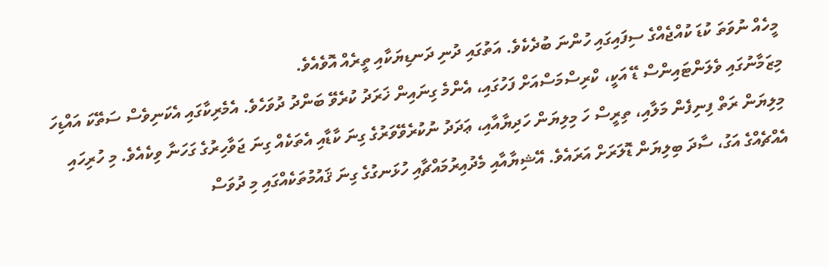މީހެއް ނުވަތަ ކުޑަ ކުއްޖެއްގެ ސިފައިގައި ހުންނަ ބުދެކެވެ. އަތުގައި ދުނި ދަނޑިޔަކާއި ތީރެއް އޮވެއެވެ.
މިޒަމާނުގައި ވެލަންޓައިންސް ޑޭ އަކީ، ކްރިސްމަސްއަށް ފަހުގައި، އެންމެ ގިނައިން ޚަރަދު ކުރެވޭ ބަންދު ދުވަހެވެ. އެމެރިކާގައި އެކަނިވެސް ސަތޭކަ އައްޑިހަ މިލިޔަން ރަތް ފިނިފެން މަލާއި، ތިރީސް ހަ މިލިޔަން ހަދިޔާއާއި، ޢަދަދު ނުކުރެވޭވަރުގެ ގިނަ ކާޑާއި އެތަކެއް ގިނަ ޖަވާހިރުގެ ގަހަނާ ވިކެއެވެ. މި ހުރިހައި އެއްޗެއްގެ އަގު، ސާދަ ބިލިޔަން ޑޮލަރަށް އަރައެވެ. އޭޝިޔާއާއި މެދުއިރުމައްޗާއި ހުޅަނގުގެ ގިނަ ޤައުމުތަކެއްގައި މި ދުވަސް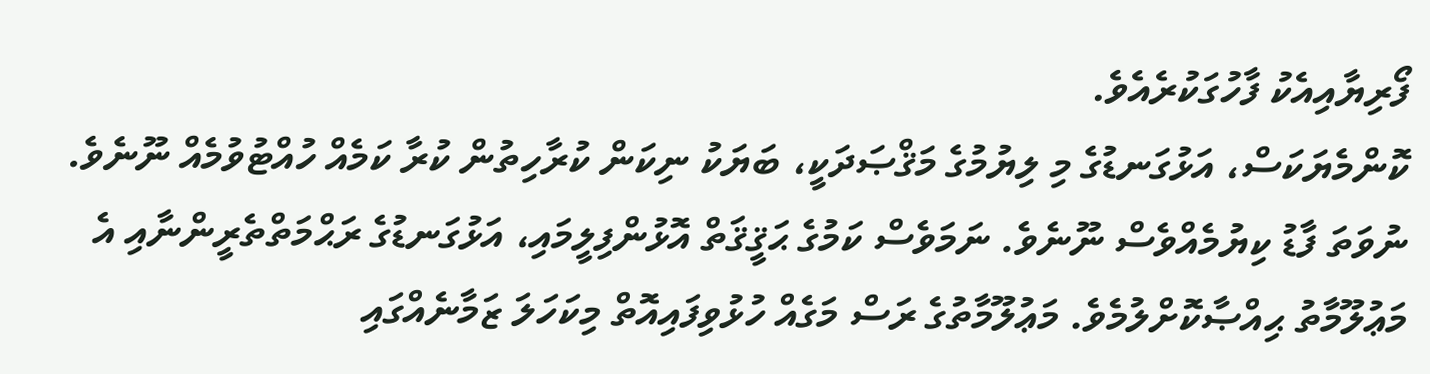ފޯރިޔާއިއެކު ފާހުގަކުރެއެވެ.
ކޮންމެޔަކަސް، އަޅުގަނޑުގެ މި ލިޔުމުގެ މަޤްޞަދަކީ، ބަޔަކު ނިކަން ކުރާހިތުން ކުރާ ކަމެއް ހުއްޓުވުމެއް ނޫނެވެ. ނުވަތަ ފާޑު ކިޔުމެއްވެސް ނޫނެވެ. ނަމަވެސް ކަމުގެ ޙަޤީޤަތް އޮޅުންފިލީމައި، އަޅުގަނޑުގެ ރަޙްމަތްތެރީންނާއި އެ މަޢުލޫމާތު ޙިއްޞާކޮށްލުމެވެ. މަޢުލޫމާތުގެ ރަސް މަގެއް ހުޅުވިފައިއޮތް މިކަހަލަ ޒަމާނެއްގައި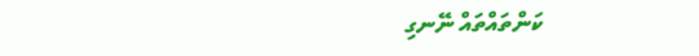ކަންތައްތައް ނޭނގި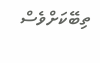ތިބޭކަށްވެސް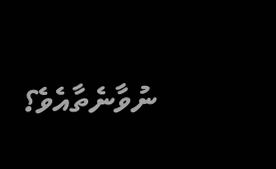ނުވާނެތާއެވެ؟